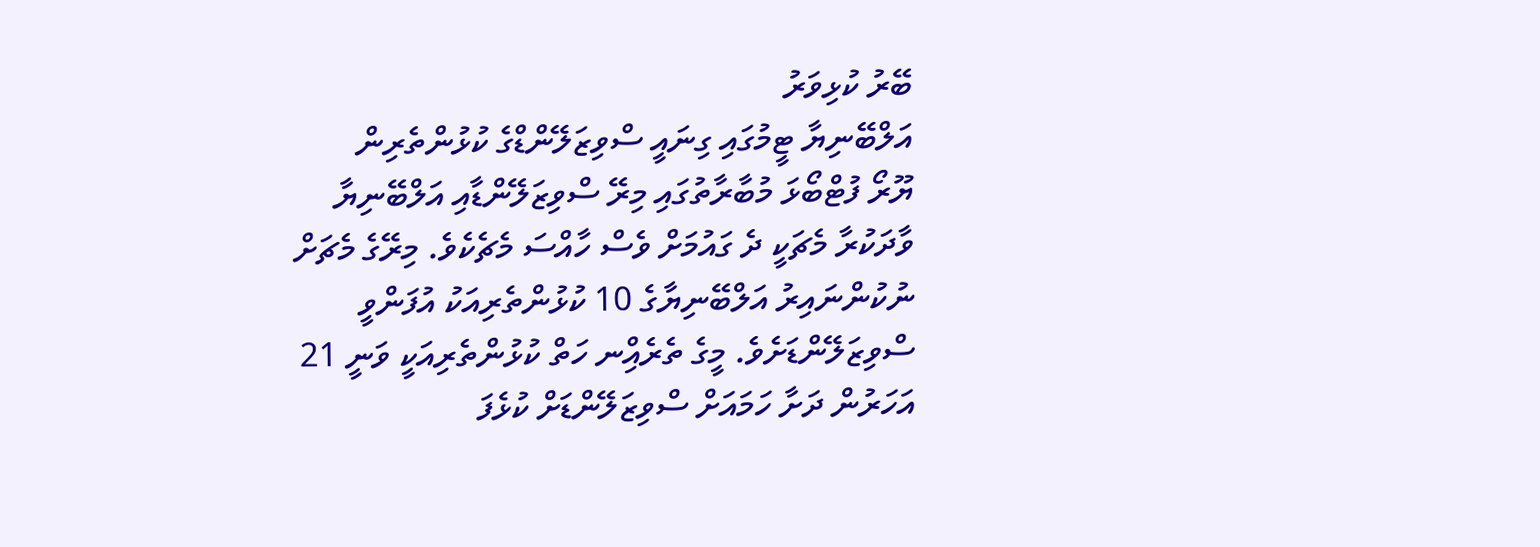ބޭރު ކުޅިވަރު
އަލްބޭނިޔާ ޓީމުގައި ގިނައީ ސްވިޒަލޭންޑްގެ ކުޅުންތެރިން
ޔޫރޯ ފުޓްބޯޅަ މުބާރާތުގައި މިރޭ ސްވިޒަލޭންޑާއި އަލްބޭނިޔާ ވާދަކުރާ މެޗަކީ ދެ ގައުމަށް ވެސް ހާއްސަ މެޗެކެވެ. މިރޭގެ މެޗަށް ނުކުންނައިރު އަލްބޭނިޔާގެ 10 ކުޅުންތެރިއަކު އުފަންވީ ސްވިޒަލޭންޑަށެވެ. މީގެ ތެރެއިްނ ހަތް ކުޅުންތެރިއަކީ ވަނީ 21 އަހަރުން ދަށާ ހަމައަށް ސްވިޒަލޭންޑަށް ކުޅެފަ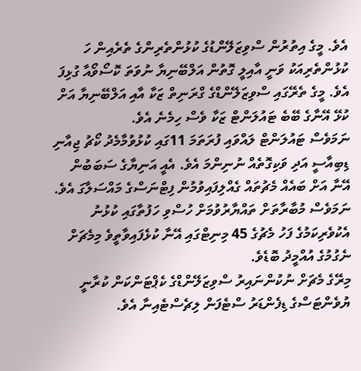އެވެ. މީގެ އިތުރުން ސްވިޒަލޭންޑުގެ ކުޅުންތެރިންގެ ތެރެއިން ހަ ކުޅުންތެރިއަކު ވަނީ އާއިލީ ގޮތުން އަލްބޭނިޔާ ނުވަތަ ކޮސޯވޯއާ ގުޅިފަ އެވެ. މީގެ ތެރޭގައި ސްވިޒަލޭންޑްގެ ގްރަނިތް ޒަކާ އާއި އަލްބޭނިޔާ އަށް ކުޅޭ އޭނާގެ ބޭބެ ޓައުލަންޓް ޒަކާ ވެސް ހިމެނެ އެވެ.
ނަމަވެސް ޓައުލަންޓް ލައްވައި ފުރަތަމަ 11ގައި ކުޅުވުމާމެދު ކޯޗު ޖިއާނި ޑިބިއާސީ އަދި ވަކިގޮތެއް ނުނިންމަ އެވެ. އެއީ އަނިޔާގެ ސަބަބުން އޭނާ އަށް ބައެއް މެޗުތައް ގެއްލިފައިވުމުން ފިޓްނަސްގެ މައްސަލާގަ އެވެ. ނަމަވެސް މުބާރާތަށް ތައްޔާރުވުމަށް ހުސްވި ހަފުތާގައި ކުޅުނު އެކުވެރިކަމުގެ ފަހު މެޗުގެ 45 މިނިޓްގައި އޭނާ ކުޅެފައިވާތީވެ މިމެޗަށް ނެގުމުގެ އުއްމީދު ބޮޑެވެ.
މިރޭގެ މެޗަށް ނުކުންނައިރު ސްވިޒަލޭންޑްގެ ކެޕްޓަންކަން ކުރާނީ ޔުވެންޓަސްގެ ޑިފެންޑަރު ސްޓެފަން ލިޗެސްޓެއިނާ އެވެ.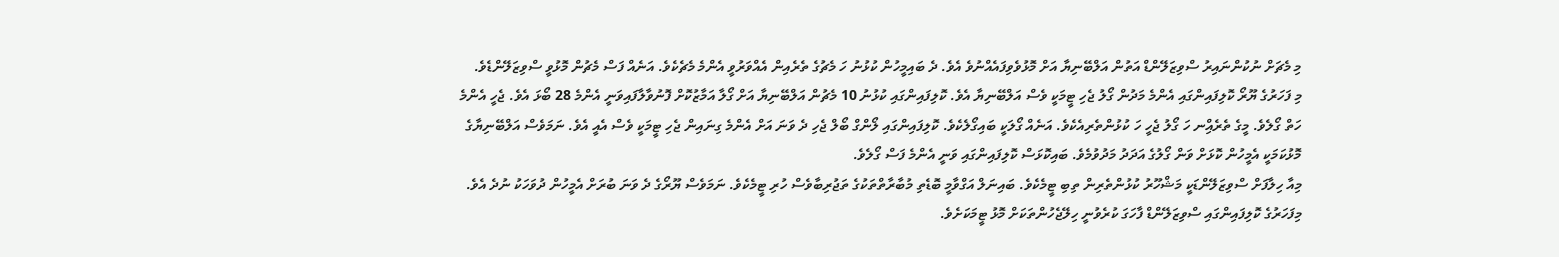މި މެޗަށް ނުކުންނައިރު ސްވިޒަލޭންޑް އަތުން އަލްބޭނިޔާ އަށް މޮޅުވެވިފައެއްނުވެ އެވެ. ދެ ބައިމީހުން ކުޅުނު ހަ މެޗުގެ ތެރެއިން އެއްވަރުވީ އެންމެ މެޗެކެވެ. އަނެއް ފަސް މެޗުން މޮޅުވީ ސްވިޒަލޭންޑެވެ.
މި ފަހަރުގެ ޔޫރޯ ކޮލިފައިންގައި އެންމެ މަދުން ގޯލު ޖެހި ޓީމަކީ ވެސް އަލްބޭނިޔާ އެވެ. ކޮލިފައިންގައި ކުޅުނު 10 މެޗުން އަލްބޭނިޔާ އަށް ގޯލާ އަމާޒުކޮށް ފޮނުވާލާފައިވަނީ އެންމެ 28 ބޯޅަ އެވެ. ޖެހީ އެންމެ ހަތް ގޯލެވެ. މީގެ ތެރެއިްނ ހަ ގޯލު ޖެހީ ހަ ކުޅުންތެރިއެކެވެ. އަނެއް ގޯލަކީ ބައިގޯލެކެވެ. ކޮލިފައިންގައި ލޯންގް ބޯލް ޖެހި ދެ ވަނަ އަށް އެންމެ ގިނައިން ޖެހި ޓީމަކީ ވެސް އެއީ އެވެ. ނަމަވެސް އަލްބޭނިޔާގެ މޮޅުކަމަކީ އެމީހުން ކޮޅަށް ވަން ގޯލުގެ އަދަދު މަދުވުމެވެ. ބައިކޮޅަސް ކޮލިފައިންގައި ވަނީ އެންމެ ފަސް ގޯލެވެ.
މިއާ ހިލާފަށް ސްވިޒަލޭންޑަކީ މަޝްހޫރު ކުޅުންތެރިން ތިބި ޓީމެކެވެ. ބައިނަލް އަގްވާމީ ބޮޑެތި މުބާރާތްތަކުގެ ތަޖުރިބާވެސް ހުރި ޓީމެކެވެ. ނަމަވެސް ޔޫރޯގެ ދެ ވަނަ ބުރަށް އެމީހުން ދުވަހަކު ނުދެ އެވެ.
މިފަހަރުގެ ކޮލިފައިންގައި ސްވިޒަލޭންޑް ފާހަގަ ކުރެވުނީ ހިލޭޖެހުންތަކަށް މޮޅު ޓީމަކަށެވެ.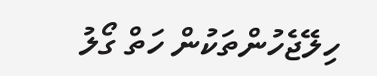ހިލޭޖެހުންތަކުން ހަތް ގޯލު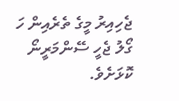ޖެހިއިރު މީގެ ތެރެއިން ހަ ގޯލު ޖެހީ ސޭންމަރީނޯ ކޮޅަށެވެ.